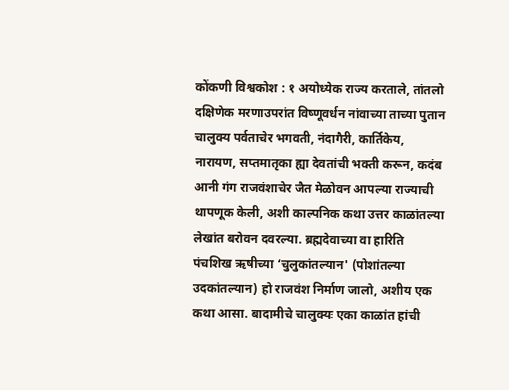कोंकणी विश्वकोश : १ अयोध्येक राज्य करताले, तांतलो दक्षिणेक मरणाउपरांत विष्णूवर्धन नांवाच्या ताच्या पुतान चालुक्य पर्वताचेर भगवती, नंदागैरी, कार्तिकेय, नारायण, सप्तमातृका ह्या देवतांची भक्ती करून, कदंब आनी गंग राजवंशाचेर जैत मेळोवन आपल्या राज्याची थापणूक केली, अशी काल्पनिक कथा उत्तर काळांतल्या लेखांत बरोवन दवरल्या. ब्रह्मदेवाच्या वा हारिति पंचशिख ऋषीच्या ‘चुलुकांतल्यान' (पोशांतल्या उदकांतल्यान) हो राजवंश निर्माण जालो, अशीय एक कथा आसा. बादामीचे चालुक्यः एका काळांत हांची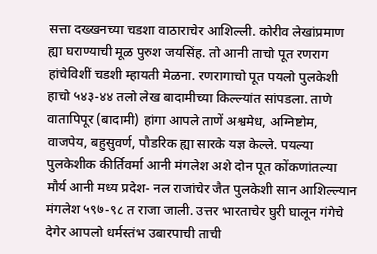सत्ता दख्खनच्या चडशा वाठाराचेर आशिल्ली. कोरीव लेखांप्रमाण ह्या घराण्याची मूळ पुरुश जयसिंह. तो आनी ताचो पूत रणराग हांचेविशीं चडशी म्हायती मेळना. रणरागाचो पूत पयलो पुलकेशी हाचो ५४३-४४ तलो लेख बादामीच्या किल्ल्यांत सांपडला. ताणे वातापिपूर (बादामी) हांगा आपले ताणें अश्वमेध, अग्निष्टोम, वाजपेय, बहुसुवर्ण, पौडरिक ह्या सारके यज्ञ केल्ले. पयल्या पुलकेशीक कीर्तिवर्मा आनी मंगलेश अशे दोन पूत कोंकणांतल्या मौर्य आनी मध्य प्रदेश- नल राजांचेर जैत पुलकेशी सान आशिल्ल्यान मंगलेश ५९७-९८ त राजा जाली. उत्तर भारताचेर घुरी घालून गंगेचे देगेर आपलो धर्मस्तंभ उबारपाची ताची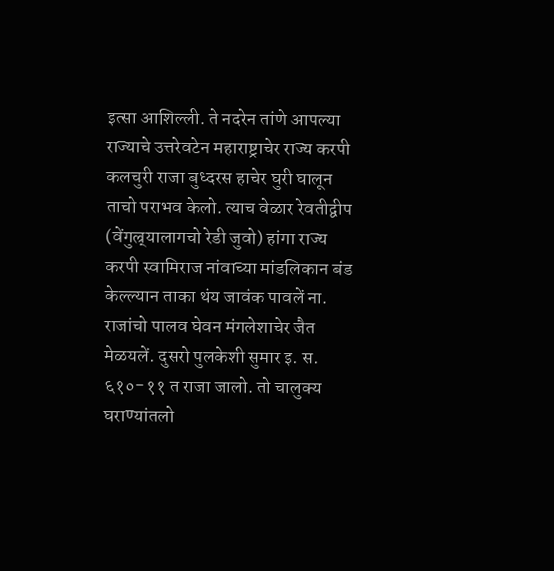इत्सा आशिल्ली. ते नदरेन तांणे आपल्या राज्याचे उत्तरेवटेन महाराष्ट्राचेर राज्य करपी कलचुरी राजा बुध्दरस हाचेर घुरी घालून ताचो पराभव केलो. त्याच वेळार रेवतीद्वीप (वेंगुल्र्यालागचो रेडी जुवो) हांगा राज्य करपी स्वामिराज नांवाच्या मांडलिकान बंड केल्ल्यान ताका थंय जावंक पावलें ना. राजांचो पालव घेवन मंगलेशाचेर जैत मेळयलें. दुसरो पुलकेशी सुमार इ. स. ६१०-११ त राजा जालो. तो चालुक्य घराण्यांतलो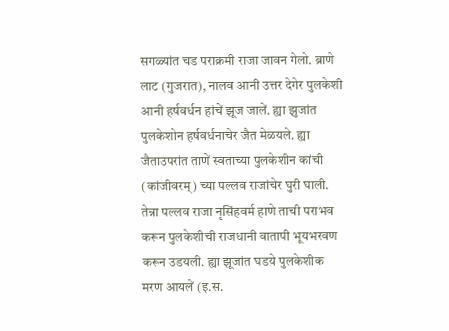सगळ्यांत चड पराक्रमी राजा जावन गेलो. ब्राणे लाट (गुजरात), नालव आनी उत्तर देगेर पुलकेशी आनी हर्षवर्धन हांचें झूज जालें. ह्या झुजांत पुलकेशोन हर्षवर्धनाचेर जैत मेळयले. ह्या जैताउपरांत ताणें स्वताच्या पुलकेशीन कांची (कांजीवरम्) च्या पल्लव राजांचेर घुरी घाली. तेन्ना पल्लव राजा नृसिंहवर्म हाणे ताची पराभव करून पुलकेशीची राजधानी वातापी भूयभरवण करून उडयली. ह्या झूजांत घडये पुलकेशीक मरण आयलें (इ.स.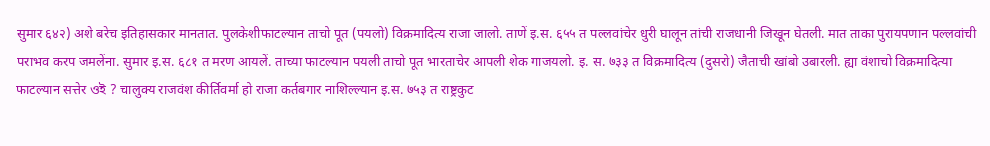सुमार ६४२) अशे बरेच इतिहासकार मानतात. पुलकेशीफाटल्यान ताचो पूत (पयलो) विक्रमादित्य राजा जालो. ताणें इ.स. ६५५ त पल्लवांचेर धुरी घालून तांची राजधानी जिखून घेतली. मात ताका पुरायपणान पल्लवांची पराभव करप जमलेंना. सुमार इ.स. ६८१ त मरण आयलें. ताच्या फाटल्यान पयली ताचो पूत भारताचेर आपली शेक गाजयलो. इ. स. ७३३ त विक्रमादित्य (दुसरो) जैताची खांबो उबारली. ह्या वंशाचो विक्रमादित्या फाटल्यान सत्तेर ওই ? चालुक्य राजवंश कीर्तिवर्मा हो राजा कर्तबगार नाशिल्ल्यान इ.स. ७५३ त राष्ट्रकुट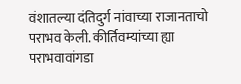वंशातल्या दंतिदुर्ग नांवाच्या राजानताचो पराभव केली. कीर्तिवम्यांच्या ह्या पराभवावांगडा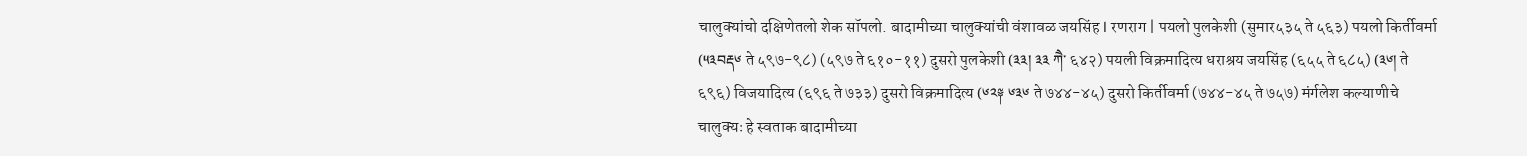चालुक्यांचो दक्षिणेतलो शेक सॉपलो. बादामीच्या चालुक्यांची वंशावळ जयसिंह l रणराग | पयलो पुलकेशी (सुमार५३५ ते ५६३) पयलो किर्तीवर्मा (༥༣བརྡ༦ ते ५९७-९८) (५९७ ते ६१०-११) दुसरो पुलकेशी (༣༣། ༣༣ ཀཻ་ ६४२) पयली विक्रमादित्य धराश्रय जयसिंह (६५५ ते ६८५) (༣༦། ते ६९६) विजयादित्य (६९६ ते ७३३) दुसरो विक्रमादित्य (༦༢༈ ༦༣༦ ते ७४४-४५) दुसरो किर्तीवर्मा (७४४-४५ ते ७५७) मंर्गलेश कल्याणीचे चालुक्यः हे स्वताक बादामीच्या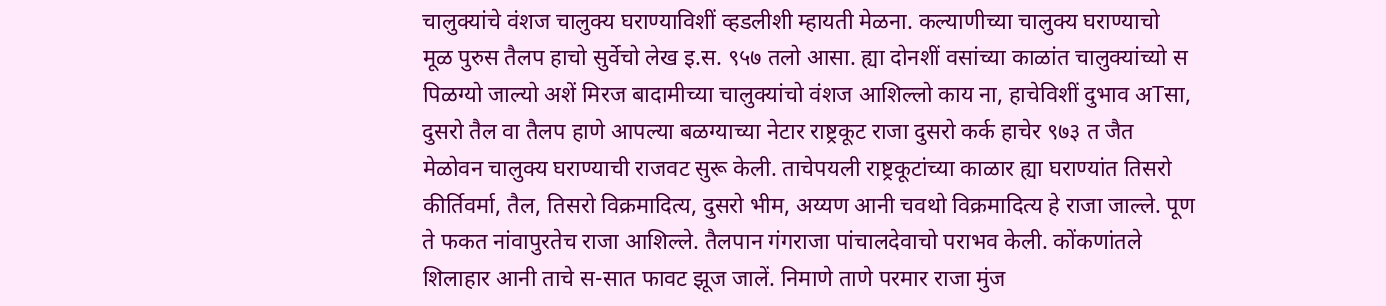चालुक्यांचे वंशज चालुक्य घराण्याविशीं व्हडलीशी म्हायती मेळना. कल्याणीच्या चालुक्य घराण्याचो मूळ पुरुस तैलप हाचो सुर्वेचो लेख इ.स. ९५७ तलो आसा. ह्या दोनशीं वसांच्या काळांत चालुक्यांच्यो स पिळग्यो जाल्यो अशें मिरज बादामीच्या चालुक्यांचो वंशज आशिल्लो काय ना, हाचेविशीं दुभाव अTसा, दुसरो तैल वा तैलप हाणे आपल्या बळग्याच्या नेटार राष्ट्रकूट राजा दुसरो कर्क हाचेर ९७३ त जैत मेळोवन चालुक्य घराण्याची राजवट सुरू केली. ताचेपयली राष्ट्रकूटांच्या काळार ह्या घराण्यांत तिसरो कीर्तिवर्मा, तैल, तिसरो विक्रमादित्य, दुसरो भीम, अय्यण आनी चवथो विक्रमादित्य हे राजा जाल्ले. पूण ते फकत नांवापुरतेच राजा आशिल्ले. तैलपान गंगराजा पांचालदेवाचो पराभव केली. कोंकणांतले शिलाहार आनी ताचे स-सात फावट झूज जालें. निमाणे ताणे परमार राजा मुंज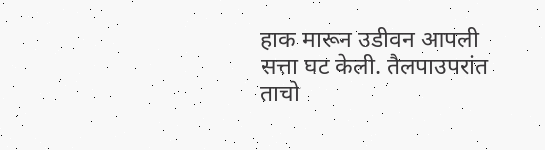हाक मारून उडीवन आपली सत्ता घट केली. तैलपाउपरांत ताचो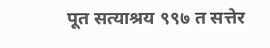पूत सत्याश्रय ९९७ त सत्तेर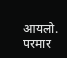आयलो. परमार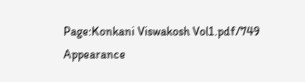Page:Konkani Viswakosh Vol1.pdf/749
Appearance